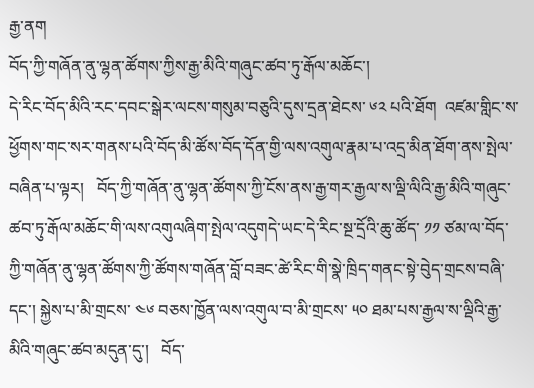རྒྱ་ནག
བོད་ཀྱི་གཞོན་ནུ་ལྷན་ཚོགས་ཀྱིས་རྒྱ་མིའི་གཞུང་ཚབ་ཏུ་རྒོལ་མཆོང་།
དེ་རིང་བོད་མིའི་རང་དབང་སྒེར་ལངས་གསུམ་བཅུའི་དུས་དྲན་ཐེངས་ ༦༢ པའི་ཐོག  འཛམ་གླིང་ས་ཕྱོགས་གང་སར་གནས་པའི་བོད་མི་ཚོས་བོད་དོན་གྱི་ལས་འགུལ་རྣམ་པ་འདྲ་མིན་ཐོག་ནས་སྤེལ་བཞིན་པ་ལྟར།   བོད་ཀྱི་གཞོན་ནུ་ལྷན་ཚོགས་ཀྱི་ངོས་ནས་རྒྱ་གར་རྒྱལ་ས་ལྡི་ལིའི་རྒྱ་མིའི་གཞུང་ཚབ་ཏུ་རྒོལ་མཆོང་གི་ལས་འགུལཞིག་སྤེལ་འདུགདེ་ཡང་དེ་རིང་སྔ་དྲོའི་ཆུ་ཚོད་ ༡༡ ཙམ་ལ་བོད་ཀྱི་གཞོན་ནུ་ལྷན་ཚོགས་ཀྱི་ཚོགས་གཞོན་བློ་བཟང་ཚེ་རིང་གི་སྣེ་ཁྲིད་གནང་སྟེ་བེུད་གྲངས་བཞི་དང་། སྐྱེས་པ་མི་གྲངས་ ༤༦ བཅས་ཁྱོན་ལས་འགུལ་བ་མི་གྲངས་ ༥༠ ཐམ་པས་རྒྱལ་ས་ལྡིའི་རྒྱ་མིའི་གཞུང་ཚབ་མདུན་དུ་།   བོད་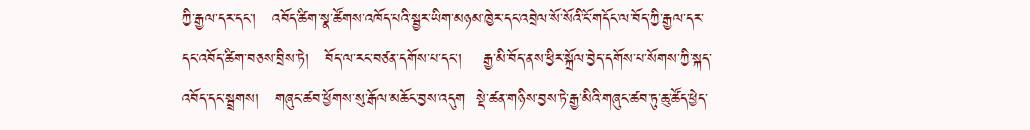ཀྱི་རྒྱལ་དར་དང་།   འབོད་ཚིག་སྣ་ཚོགས་འཁོད་པའི་སྦྱར་ཡིག་མཉམ་ཁྱེར་དང་འབྲེལ་སོ་སོའི་ངོ་གདོང་ལ་བོད་ཀྱི་རྒྱལ་དར་དང་འབོད་ཚིག་བཅས་བྲིས་ཏེ།   བོད་ལ་རང་བཙན་དགོས་པ་དང་།    རྒྱ་མི་བོད་ནས་ཕྱིར་སྐྲོལ་བྱེད་དགོས་པ་སོགས་ཀྱི་སྐད་འབོད་དང་སྦྲགས།   གཞུང་ཚབ་ཕྱོགས་སུ་རྒོལ་མཆོང་བྱས་འདུག  སྡེ་ཚན་གཉིས་བྱས་ཏེ་རྒྱ་མིའི་གཞུང་ཚབ་ཏུ་ཆུ་ཚོད་ཕྱེད་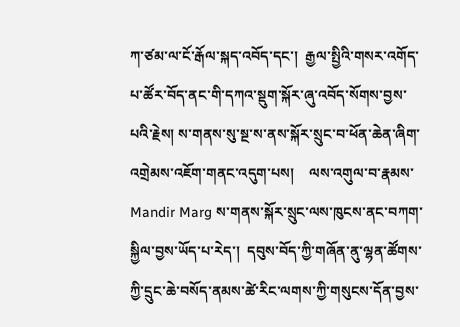ཀ་ཙམ་ལ་ངོ་རྒོལ་སྐད་འབོད་དང་།  རྒྱལ་སྤྱིའི་གསར་འགོད་པ་ཚོར་བོད་ནང་གི་དཀའ་སྡུག་སྐོར་ཞུ་འབོད་སོགས་བྱས་པའི་རྗེས། ས་གནས་སུ་སྔ་ས་ནས་སྐོར་སྲུང་བ་ཕོན་ཆེན་ཞིག་འགྲེམས་འཇོག་གནང་འདུག་པས།    ལས་འགུལ་བ་རྣམས་Mandir Marg ས་གནས་སྐོར་སྲུང་ལས་ཁུངས་ནང་བཀག་སྐྱིལ་བྱས་ཡོད་པ་རེད་།  དབུས་བོད་ཀྱི་གཞོན་ནུ་ལྷན་ཚོགས་ཀྱི་དྲུང་ཆེ་བསོད་ནམས་ཚེ་རིང་ལགས་ཀྱི་གསུངས་དོན་བྱས་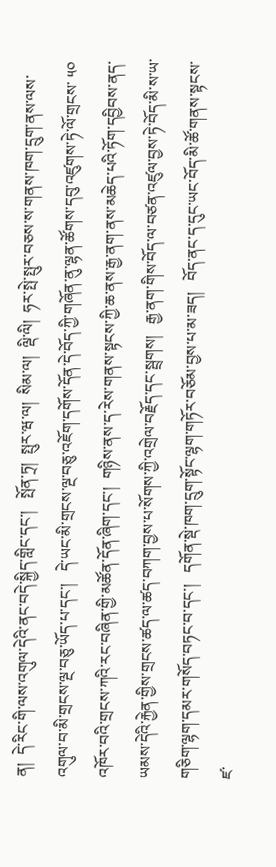ན།  དེ་རིང་གི་ལས་འགུལ་དེའི་ནང་བདེ་སྐྱིད་གླིང་དང་།   སྤོན་ཏྲ།  སྤུར་ཝ་ལ།  སིམ་ལ།  ལྡི་ལི།  ཧར་སྤེ་སྤུར་བཅས་ས་གནས་ཁག་དྲུག་ནས་ལས་འགུལ་བ་མི་གྲངས་ལྔ་བཅུ་ཡོད་པ་དང་།   དེ་ཡང་མི་གྲངས་ལྔ་བཅུ་འཇོག་དགོས་དོན་དེ་བོད་ཀྱི་གཞོན་ནུ་ལྷན་ཚོགས་དབུ་འཛུགས་ཏེ་ལོ་གྲངས་ ༥༠ འཁོར་བའི་གྲངས་ཀའི་རང་བཞིན་གྱི་མཚོན་དོན་ཞིག་དང་།  གཉིས་ནས་ད་རེས་གནས་སྟངས་ཀྱི་ཆ་ནས་རྒྱ་ནག་ནས་མཆེད་པའི་ཏོག་དབྱིབས་ནད་ཡམས་དེའི་རྐྱེན་གྱིས་གྲངས་ཚད་ལ་ཚད་བཀག་བྱས་པ་སོགས་ཀྱི་འགྲེལ་བརྗོད་དང་སྦྲགས།   རྒྱ་ནག་གིས་བོད་ལ་བཙན་འཛུལ་བྱས་ཏེ་བོད་མི་ས་ཡ་གཅིག་ལྷག་དམར་གསོད་བཏང་བ་དང་།   དགོན་སྡེ་ཁག་དྲུག་སྟོང་ལྷག་གཏོར་བཅོམ་བྱས་པ་མ་ཟད།   བོད་ནང་ད་དུང་ཡང་བོད་མི་ཚོ་གནས་སྟངས་ཛ་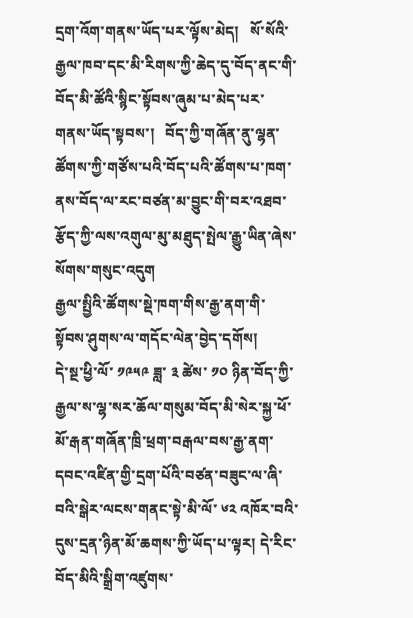དྲག་འོག་གནས་ཡོད་པར་ལྟོས་མེད།   སོ་སོའི་རྒྱལ་ཁབ་དང་མི་རིགས་ཀྱི་ཆེད་དུ་བོད་ནང་གི་བོད་མི་ཚོའི་སྙིང་སྟོབས་ཞུམ་པ་མེད་པར་གནས་ཡོད་སྟབས་།   བོད་ཀྱི་གཞོན་ནུ་ལྷན་ཚོགས་ཀྱི་གཙོས་པའི་བོད་པའི་ཚོགས་པ་ཁག་ནས་བོད་ལ་རང་བཙན་མ་བྱུང་གི་བར་འཐབ་རྩོད་ཀྱི་ལས་འགུལ་མུ་མཐུད་སྤེལ་རྒྱུ་ཡིན་ཞེས་སོགས་གསུང་འདུག
རྒྱལ་སྤྱིའི་ཚོགས་སྡེ་ཁག་གིས་རྒྱ་ནག་གི་སྟོབས་ཤུགས་ལ་གདོང་ལེན་བྱེད་དགོས།
དེ་སྔ་ཕྱི་ལོ་ ༡༩༥༩ ཟླ་ ༣ ཚེས་ ༡༠ ཉིན་བོད་ཀྱི་རྒྱལ་ས་ལྷ་སར་ཆོལ་གསུམ་བོད་མི་སེར་སྐྱ་ཕོ་མོ་རྒན་གཞོན་ཁྲི་ཕྲག་བརྒལ་བས་རྒྱ་ནག་དབང་འཛིན་གྱི་དྲག་པོའི་བཙན་བཟུང་ལ་ཞི་བའི་སྒེར་ལངས་གནང་སྟེ་མི་ལོ་ ༦༢ འཁོར་བའི་དུས་དྲན་ཉིན་མོ་ཆགས་ཀྱི་ཡོད་པ་ལྟར། དེ་རིང་བོད་མིའི་སྒྲིག་འཛུགས་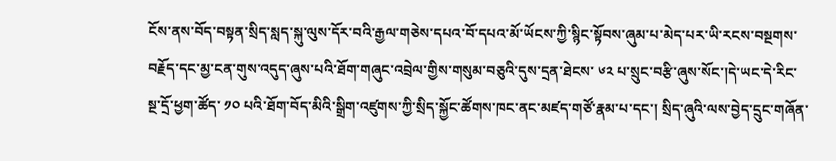ངོས་ནས་བོད་བསྟན་སྲིད་སླད་སྐུ་ལུས་དོར་བའི་རྒྱལ་གཅེས་དཔའ་བོ་དཔའ་མོ་ཡོངས་ཀྱི་སྙིང་སྟོབས་ཞུམ་པ་མེད་པར་ཡི་རངས་བསྔགས་བརྗོད་དང་མྱ་ངན་གུས་འདུད་ཞུས་པའི་ཐོག་གཞུང་འབྲེལ་གྱིས་གསུམ་བཅུའི་དུས་དྲན་ཐེངས་ ༦༢ པ་སྲུང་བརྩི་ཞུས་སོང་།དེ་ཡང་དེ་རིང་སྔ་དྲོ་ཕྱག་ཚོད་ ༡༠ པའི་ཐོག་བོད་མིའི་སྒྲིག་འཛུགས་ཀྱི་སྲིད་སྐྱོང་ཚོགས་ཁང་ནང་མཛད་གཙོ་རྣམ་པ་དང་། སྲིད་ཞུའི་ལས་བྱེད་དྲུང་གཞོན་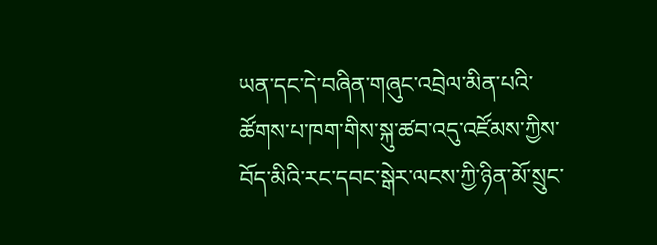ཡན་དང་དེ་བཞིན་གཞུང་འབྲེལ་མིན་པའི་ཚོགས་པ་ཁག་གིས་སྐུ་ཚབ་འདུ་འཛོམས་ཀྱིས་བོད་མིའི་རང་དབང་སྒེར་ལངས་ཀྱི་ཉིན་མོ་སྲུང་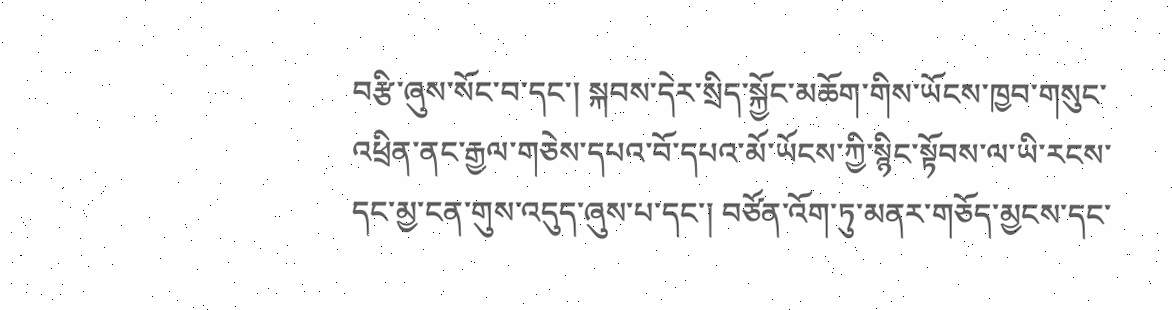བརྩི་ཞུས་སོང་བ་དང་། སྐབས་དེར་སྲིད་སྐྱོང་མཆོག་གིས་ཡོངས་ཁྱབ་གསུང་འཕྲིན་ནང་རྒྱལ་གཅེས་དཔའ་བོ་དཔའ་མོ་ཡོངས་ཀྱི་སྙིང་སྟོབས་ལ་ཡི་རངས་དང་མྱ་ངན་གུས་འདུད་ཞུས་པ་དང་། བཙོན་འོག་ཏུ་མནར་གཅོད་མྱངས་དང་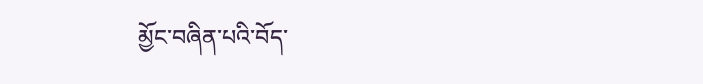མྱོང་བཞིན་པའི་བོད་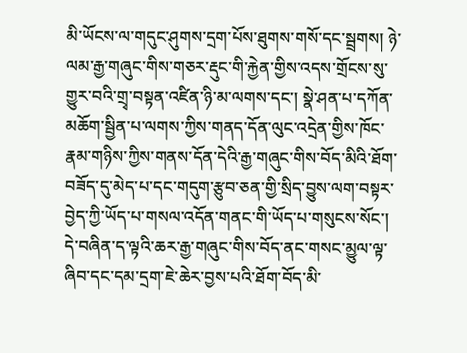མི་ཡོངས་ལ་གདུང་ཤུགས་དྲག་པོས་ཐུགས་གསོ་དང་སྦྲགས། ཉེ་ལམ་རྒྱ་གཞུང་གིས་གཅར་རྡུང་གི་རྐྱེན་གྱིས་འདས་གྲོངས་སུ་གྱུར་བའི་གྲྭ་བསྟན་འཛིན་ཉི་མ་ལགས་དང་། སྣེ་ཤན་པ་དཀོན་མཆོག་སྦྱིན་པ་ལགས་ཀྱིས་གནད་དོན་ལུང་འདྲེན་གྱིས་ཁོང་རྣམ་གཉིས་ཀྱིས་གནས་དོན་དེའི་རྒྱ་གཞུང་གིས་བོད་མིའི་ཐོག་བཟོད་དུ་མེད་པ་དང་གདུག་རྩུབ་ཅན་གྱི་སྲིད་བྱུས་ལག་བསྟར་བྱེད་ཀྱི་ཡོད་པ་གསལ་འདོན་གནང་གི་ཡོད་པ་གསུངས་སོང་། དེ་བཞིན་ད་ལྟའི་ཆར་རྒྱ་གཞུང་གིས་བོད་ནང་གསང་མྱུལ་ལྟ་ཞིབ་དང་དམ་དྲག་ཇེ་ཆེར་བྱས་པའི་ཐོག་བོད་མི་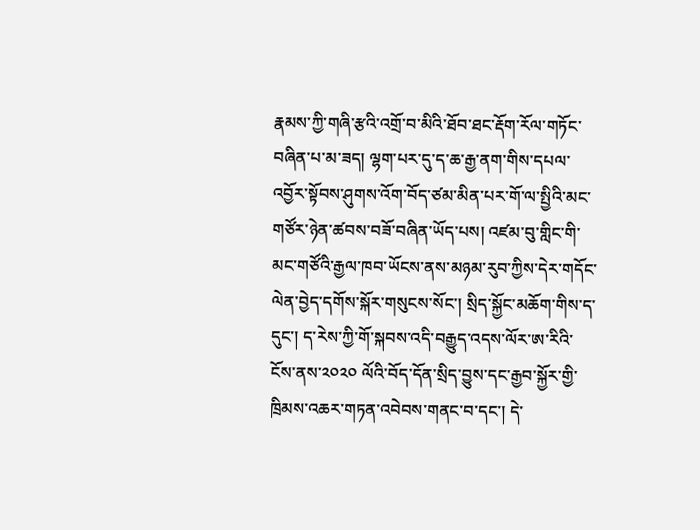རྣམས་ཀྱི་གཞི་རྩའི་འགྲོ་བ་མིའི་ཐོབ་ཐང་རྡོག་རོལ་གཏོང་བཞིན་པ་མ་ཟད། ལྷག་པར་དུ་ད་ཆ་རྒྱ་ནག་གིས་དཔལ་འབྱོར་སྟོབས་ཤུགས་འོག་བོད་ཙམ་མིན་པར་གོ་ལ་སྤྱིའི་མང་གཙོར་ཉེན་ཚབས་བཟོ་བཞིན་ཡོད་པས། འཛམ་བུ་གླིང་གི་མང་གཙོའི་རྒྱལ་ཁབ་ཡོངས་ནས་མཉམ་རུབ་ཀྱིས་དེར་གདོང་ལེན་བྱེད་དགོས་སྐོར་གསུངས་སོང་། སྲིད་སྐྱོང་མཆོག་གིས་ད་དུང་། ད་རེས་ཀྱི་གོ་སྐབས་འདི་བརྒྱུད་འདས་ལོར་ཨ་རིའི་ངོས་ནས་༢༠༢༠ ལོའི་བོད་དོན་སྲིད་བྱུས་དང་རྒྱབ་སྐྱོར་གྱི་ཁྲིམས་འཆར་གཏན་འབེབས་གནང་བ་དང་། དེ་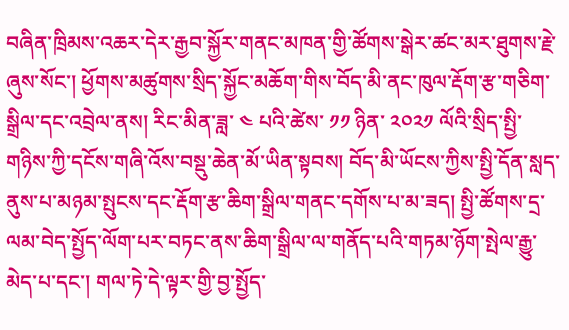བཞིན་ཁྲིམས་འཆར་དེར་རྒྱབ་སྐྱོར་གནང་མཁན་གྱི་ཚོགས་སྒེར་ཚང་མར་ཐུགས་རྗེ་ཞུས་སོང་། ཕྱོགས་མཚུགས་སྲིད་སྐྱོང་མཆོག་གིས་བོད་མི་ནང་ཁུལ་རྡོག་རྩ་གཅིག་སྒྲིལ་དང་འབྲེལ་ནས། རིང་མིན་ཟླ་ ༤ པའི་ཚེས་ ༡༡ ཉིན་ ༢༠༢༡ ལོའི་སྲིད་སྤྱི་གཉིས་ཀྱི་དངོས་གཞི་འོས་བསྡུ་ཆེན་མོ་ཡིན་སྟབས། བོད་མི་ཡོངས་ཀྱིས་སྤྱི་དོན་སླད་ནུས་པ་མཉམ་སྤུངས་དང་རྡོག་རྩ་ཆིག་སྒྲིལ་གནང་དགོས་པ་མ་ཟད། སྤྱི་ཚོགས་དྲ་ལམ་བེད་སྤྱོད་ལོག་པར་བཏང་ནས་ཆིག་སྒྲིལ་ལ་གནོད་པའི་གཏམ་ཉོག་སྤེལ་རྒྱུ་མེད་པ་དང་། གལ་ཏེ་དེ་ལྟར་གྱི་བྱ་སྤྱོད་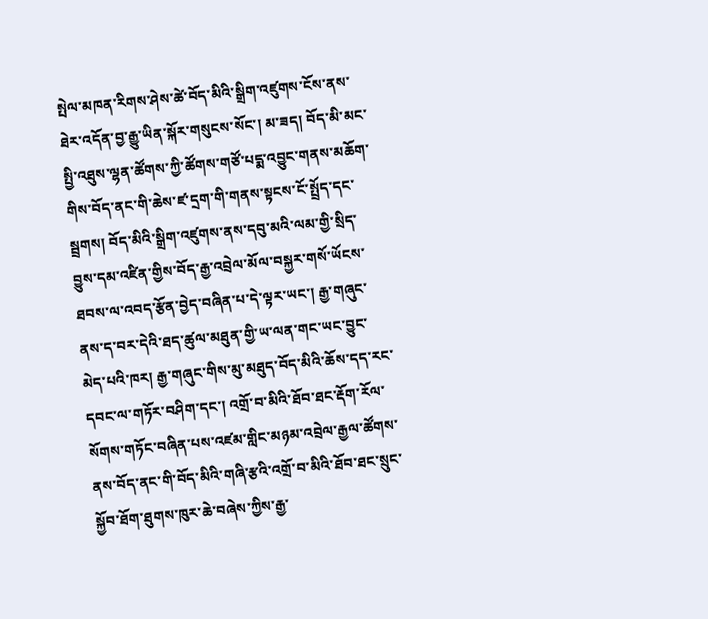སྤེལ་མཁན་རིགས་ཤེས་ཚེ་བོད་མིའི་སྒྲིག་འཛུགས་ངོས་ནས་ཐེར་འདོན་བྱ་རྒྱུ་ཡིན་སྐོར་གསུངས་སོང་། མ་ཟད། བོད་མི་མང་སྤྱི་འཐུས་ལྷན་ཚོགས་ཀྱི་ཚོགས་གཙོ་པདྨ་འབྱུང་གནས་མཆོག་གིས་བོད་ནང་གི་ཆེས་ཛ་དྲག་གི་གནས་སྟངས་ངོ་སྤྲོད་དང་སྦྲགས། བོད་མིའི་སྒྲིག་འཛུགས་ནས་དབུ་མའི་ལམ་གྱི་སྲིད་བྱུས་དམ་འཛིན་གྱིས་བོད་རྒྱ་འབྲེལ་མོལ་བསྐྱར་གསོ་ཡོངས་ཐབས་ལ་འབད་རྩོན་བྱེད་བཞིན་པ་དེ་ལྟར་ཡང་། རྒྱ་གཞུང་ནས་ད་བར་དེའི་ཐད་ཚུལ་མཐུན་གྱི་ཡ་ལན་གང་ཡང་བྱུང་མེད་པའི་ཁར། རྒྱ་གཞུང་གིས་མུ་མཐུད་བོད་མིའི་ཆོས་དད་རང་དབང་ལ་གཏོར་བཤིག་དང་། འགྲོ་བ་མིའི་ཐོབ་ཐང་རྡོག་རོལ་སོགས་གཏོང་བཞིན་པས་འཛམ་གླིང་མཉམ་འབྲེལ་རྒྱལ་ཚོགས་ནས་བོད་ནང་གི་བོད་མིའི་གཞི་རྩའི་འགྲོ་བ་མིའི་ཐོབ་ཐང་སྲུང་སྐྱོབ་ཐོག་ཐུགས་ཁུར་ཆེ་བཞེས་ཀྱིས་རྒྱ་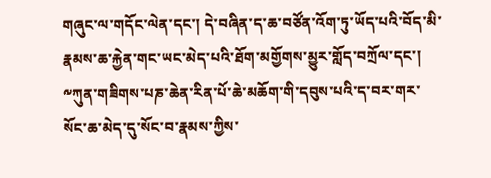གཞུང་ལ་གདོང་ལེན་དང་། དེ་བཞིན་ད་ཆ་བཙོན་འོག་ཏུ་ཡོད་པའི་བོད་མི་རྣམས་ཆ་རྐྱེན་གང་ཡང་མེད་པའི་ཐོག་མགྱོགས་མྱུར་གློད་བཀྲོལ་དང་། ༸ཀུན་གཟིགས་པཎ་ཆེན་རིན་པོ་ཆེ་མཆོག་གི་དབུས་པའི་ད་བར་གར་སོང་ཆ་མེད་དུ་སོང་བ་རྣམས་ཀྱིས་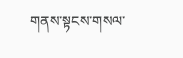གནས་སྟངས་གསལ་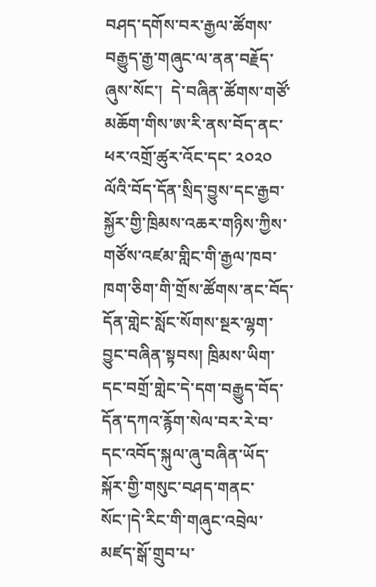བཤད་དགོས་བར་རྒྱལ་ཚོགས་བརྒྱུད་རྒྱ་གཞུང་ལ་ནན་བརྗོད་ཞུས་སོང་།  དེ་བཞིན་ཚོགས་གཙོ་མཆོག་གིས་ཨ་རི་ནས་བོད་ནང་ཕར་འགྲོ་ཚུར་འོང་དང་ ༢༠༢༠ ལོའི་བོད་དོན་སྲིད་བྱུས་དང་རྒྱབ་སྐྱོར་གྱི་ཁྲིམས་འཆར་གཉིས་ཀྱིས་གཙོས་འཛམ་གླིང་གི་རྒྱལ་ཁབ་ཁག་ཅིག་གི་གྲོས་ཚོགས་ནང་བོད་དོན་གླེང་སློང་སོགས་སྔར་ལྷག་བྱུང་བཞིན་སྟབས། ཁྲིམས་ཡིག་དང་བགྲོ་གླེང་དེ་དག་བརྒྱུད་བོད་དོན་དཀའ་རྙོག་སེལ་བར་རེ་བ་དང་འབོད་སྐུལ་ཞུ་བཞིན་ཡོད་སྐོར་གྱི་གསུང་བཤད་གནང་སོང་།དེ་རིང་གི་གཞུང་འབྲེལ་མཛད་སྒོ་གྲུབ་པ་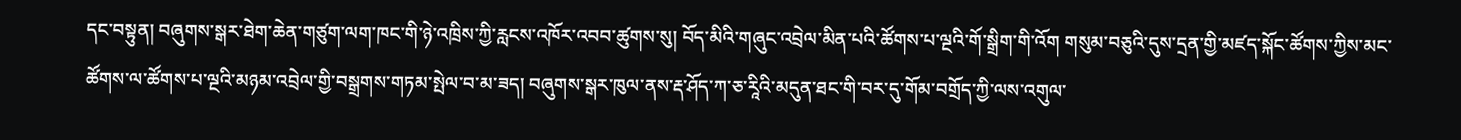དང་བསྟུན། བཞུགས་སྒར་ཐེག་ཆེན་གཙུག་ལག་ཁང་གི་ཉེ་འཁྲིས་ཀྱི་རླངས་འཁོར་འབབ་ཚུགས་སུ། བོད་མིའི་གཞུང་འབྲེལ་མིན་པའི་ཚོགས་པ་ལྔའི་གོ་སྒྲིག་གི་འོག གསུམ་བཅུའི་དུས་དྲན་གྱི་མཛད་སྐོང་ཚོགས་ཀྱིས་མང་ཚོགས་ལ་ཚོགས་པ་ལྔའི་མཉམ་འབྲེལ་གྱི་བསྒྲགས་གཏམ་སྤེལ་བ་མ་ཟད། བཞུགས་སྒར་ཁུལ་ནས་རྡ་ཤོད་ཀ་ཅ་རཱིའི་མདུན་ཐང་གི་བར་དུ་གོམ་བགྲོད་ཀྱི་ལས་འགུལ་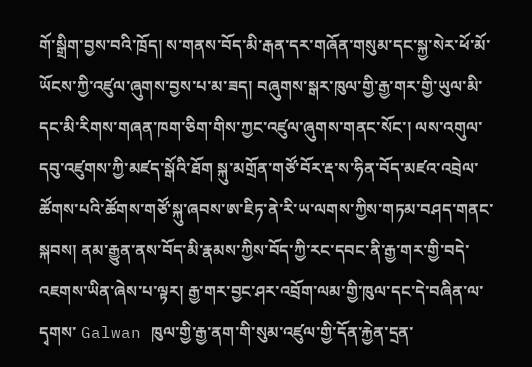གོ་སྒྲིག་བྱས་བའི་ཁྲོད། ས་གནས་བོད་མི་རྒན་དར་གཞོན་གསུམ་དང་སྐྱ་སེར་ཕོ་མོ་ཡོངས་ཀྱི་འཛུལ་ཞུགས་བྱས་པ་མ་ཟད། བཞུགས་སྒར་ཁུལ་གྱི་རྒྱ་གར་གྱི་ཡུལ་མི་དང་མི་རིགས་གཞན་ཁག་ཅིག་གིས་ཀྱང་འཛུལ་ཞུགས་གནང་སོང་། ལས་འགུལ་དབུ་འཛུགས་ཀྱི་མཛད་སྒོའི་ཐོག སྐུ་མགྲོན་གཙོ་བོར་རྡ་ས་ཧིན་བོད་མཛའ་འབྲེལ་ཚོགས་པའི་ཚོགས་གཙོ་སྐུ་ཞབས་ཨ་ཇིཏ་ནེ་རི་ཡ་ལགས་ཀྱིས་གཏམ་བཤད་གནང་སྐབས། ནམ་རྒྱུན་ནས་བོད་མི་རྣམས་ཀྱིས་བོད་ཀྱི་རང་དབང་ནི་རྒྱ་གར་གྱི་བདེ་འཇགས་ཡིན་ཞེས་པ་ལྟར། རྒྱ་གར་བྱང་ཤར་འབྲོག་ལམ་གྱི་ཁུལ་དང་དེ་བཞིན་ལ་དྭགས་ Galwan ཁུལ་གྱི་རྒྱ་ནག་གི་སུམ་འཛུལ་གྱི་དོན་རྐྱེན་དྲན་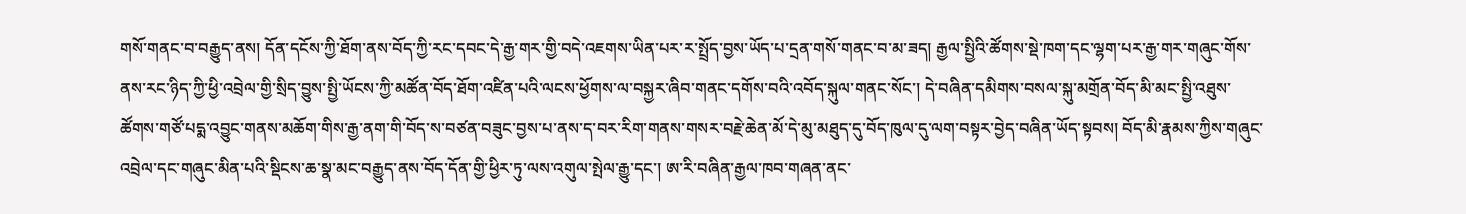གསོ་གནང་བ་བརྒྱུད་ནས། དོན་དངོས་ཀྱི་ཐོག་ནས་བོད་ཀྱི་རང་དབང་དེ་རྒྱ་གར་གྱི་བདེ་འཇགས་ཡིན་པར་ར་སྤྲོད་བྱས་ཡོད་པ་དྲན་གསོ་གནང་བ་མ་ཟད། རྒྱལ་སྤྱིའི་ཚོགས་སྡེ་ཁག་དང་ལྷག་པར་རྒྱ་གར་གཞུང་གོས་ནས་རང་ཉིད་ཀྱི་ཕྱི་འབྲེལ་གྱི་སྲིད་བྱུས་སྤྱི་ཡོངས་ཀྱི་མཚོན་བོད་ཐོག་འཛིན་པའི་ལངས་ཕྱོགས་ལ་བསྐྱར་ཞིབ་གནང་དགོས་བའི་འབོད་སྐུལ་གནང་སོང་། དེ་བཞིན་དམིགས་བསལ་སྐུ་མགྲོན་བོད་མི་མང་སྤྱི་འཐུས་ཚོགས་གཙོ་པདྨ་འབྱུང་གནས་མཆོག་གིས་རྒྱ་ནག་གི་བོད་ས་བཙན་བཟུང་བྱས་པ་ནས་ད་བར་རིག་གནས་གསར་བརྗེ་ཆེན་མོ་དེ་མུ་མཐུད་དུ་བོད་ཁུལ་དུ་ལག་བསྟར་བྱེད་བཞིན་ཡོད་སྟབས། བོད་མི་རྣམས་ཀྱིས་གཞུང་འབྲེལ་དང་གཞུང་མིན་པའི་སྡིངས་ཆ་སྣ་མང་བརྒྱུད་ནས་བོད་དོན་གྱི་ཕྱིར་ཏུ་ལས་འགུལ་སྤེལ་རྒྱུ་དང་། ཨ་རི་བཞིན་རྒྱལ་ཁབ་གཞན་ནང་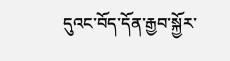དུའང་བོད་དོན་རྒྱབ་སྐྱོར་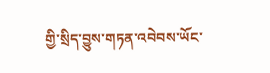གྱི་སྲིད་བྱུས་གཏན་འབེབས་ཡོང་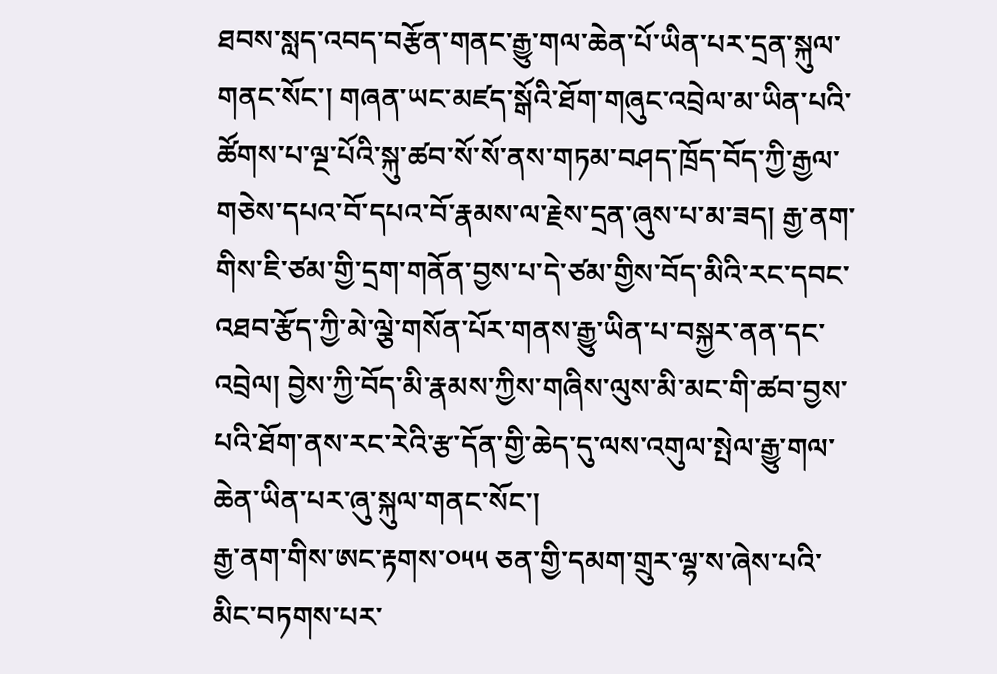ཐབས་སླད་འབད་བརྩོན་གནང་རྒྱུ་གལ་ཆེན་པོ་ཡིན་པར་དྲན་སྐུལ་གནང་སོང་། གཞན་ཡང་མཛད་སྒོའི་ཐོག་གཞུང་འབྲེལ་མ་ཡིན་པའི་ཚོགས་པ་ལྔ་པོའི་སྐུ་ཚབ་སོ་སོ་ནས་གཏམ་བཤད་ཁྲོད་བོད་ཀྱི་རྒྱལ་གཅེས་དཔའ་བོ་དཔའ་བོ་རྣམས་ལ་རྗེས་དྲན་ཞུས་པ་མ་ཟད། རྒྱ་ནག་གིས་ཇི་ཙམ་གྱི་དྲག་གནོན་བྱས་པ་དེ་ཙམ་གྱིས་བོད་མིའི་རང་དབང་འཐབ་རྩོད་ཀྱི་མེ་ལྕེ་གསོན་པོར་གནས་རྒྱུ་ཡིན་པ་བསྐྱར་ནན་དང་འབྲེལ། བྱེས་ཀྱི་བོད་མི་རྣམས་ཀྱིས་གཞིས་ལུས་མི་མང་གི་ཚབ་བྱས་པའི་ཐོག་ནས་རང་རེའི་རྩ་དོན་གྱི་ཆེད་དུ་ལས་འགུལ་སྤེལ་རྒྱུ་གལ་ཆེན་ཡིན་པར་ཞུ་སྐུལ་གནང་སོང་།
རྒྱ་ནག་གིས་ཨང་རྟགས་༠༥༥ ཅན་གྱི་དམག་གྲུར་ལྷ་ས་ཞེས་པའི་མིང་བཏགས་པར་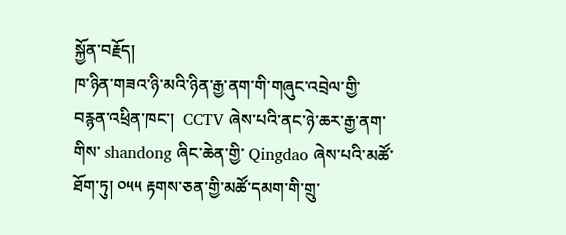སྐྱོན་བརྗོད།
ཁ་ཉིན་གཟའ་ཉི་མའི་ཉིན་རྒྱ་ནག་གི་གཞུང་འབྲེལ་གྱི་བརྙན་འཕྲིན་ཁང་།  CCTV ཞེས་པའི་ནང་ཉེ་ཆར་རྒྱ་ནག་གིས་ shandong ཞིང་ཆེན་གྱི་ Qingdao ཞེས་པའི་མཚོ་ཐོག་ཏུ། ༠༥༥ རྟགས་ཅན་གྱི་མཚོ་དམག་གི་གྲུ་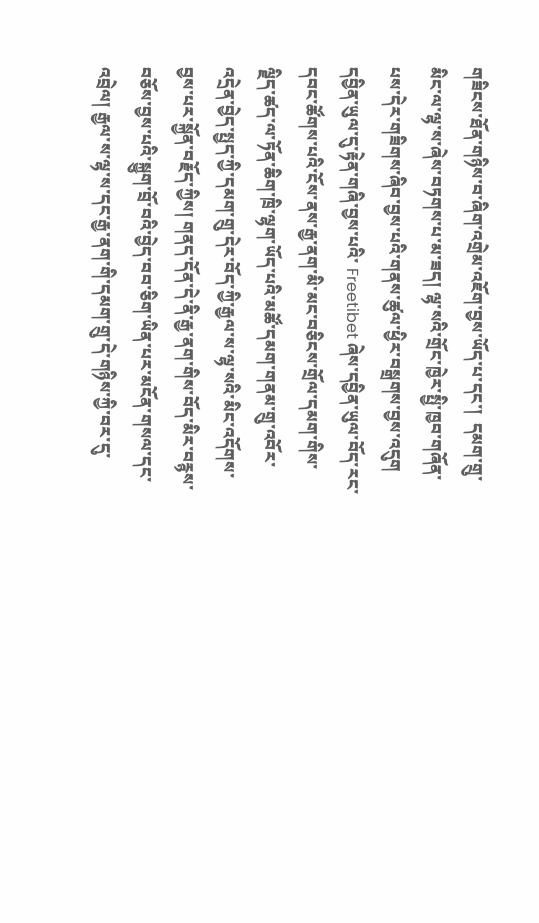གཟིངས་ཐོན་གཉིས་བ་ཞིག་འགྲེམ་འཇོག་བྱས་ཡོད་པ་དང་།  དམག་གྲུ་མིང་ལ་ལྷ་ས་ཞེས་བཏགས་པ་མ་ཟད། ལྷ་སའི་གྲོང་ཁྱེར་སྤྱི་ཁྱབ་གཞོན་པས་དེར་གཟིགས་ཞིབ་བྱས་པའི་གནས་ཚུལ་ཕྱིར་བསྒྲགས་བྱས་འདུག དབྱིན་ཡུལ་དུ་རྟེན་གཞི་བྱས་པའི་ Freetibet ཞེས་དབྱིན་ཡུལ་བོད་རང་དབང་ཚོགས་པའི་ངོས་ནས་རྒྱ་ནག་མི་མང་བཅིངས་གྲོལ་དམག་གིས་ལྗིད་ཚད་ལ་ཏོན་ཆིག་ཁྲི་ལྷག་ཡོད་པའི་མཚོ་དམག་གནམ་གྲུ་འབོར་འདྲེན་བྱེད་སྤྱད་ཀྱི་དམག་གྲུ་དེར་བོད་ཀྱི་རྒྱལ་ས་ལྷ་སའི་མིང་འདོགས་བྱས་པར་སྐྱོན་བརྗོད་ཀྱིས། གནད་དོན་དེ་ནི་རྒྱ་ནག་གིས་བོད་མིར་བརྙས་བཅོས་བྱས་པའི་སྐྱུག་བྲོ་བའི་བྱེད་བབ་ཅིག་ཡིན་པར་མངོན་གསལ་དང་འབྲེལ། རྒྱལ་ས་ལྷ་ས་དང་རྒྱ་ནག་གི་དམག་གྲུ་དེ་གཉིས་ཀྱི་བར་དུ་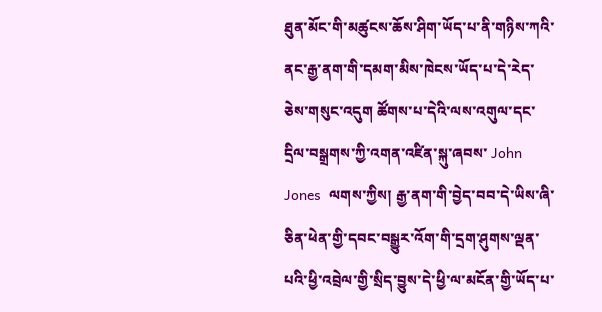ཐུན་མོང་གི་མཚུངས་ཆོས་ཤིག་ཡོད་པ་ནི་གཉིས་ཀའི་ནང་རྒྱ་ནག་གི་དམག་མིས་ཁེངས་ཡོད་པ་དེ་རེད་ཅེས་གསུང་འདུག ཚོགས་པ་དེའི་ལས་འགུལ་དང་དྲིལ་བསྒྲགས་ཀྱི་འགན་འཛིན་སྐུ་ཞབས་ John Jones  ལགས་ཀྱིས། རྒྱ་ནག་གི་བྱེད་བབ་དེ་ཡིས་ཞི་ཅིན་ཕེན་གྱི་དབང་བསྒྱུར་འོག་གི་དྲག་ཤུགས་ལྡན་པའི་ཕྱི་འབྲེལ་གྱི་སྲིད་བྱུས་དེ་ཕྱི་ལ་མངོན་གྱི་ཡོད་པ་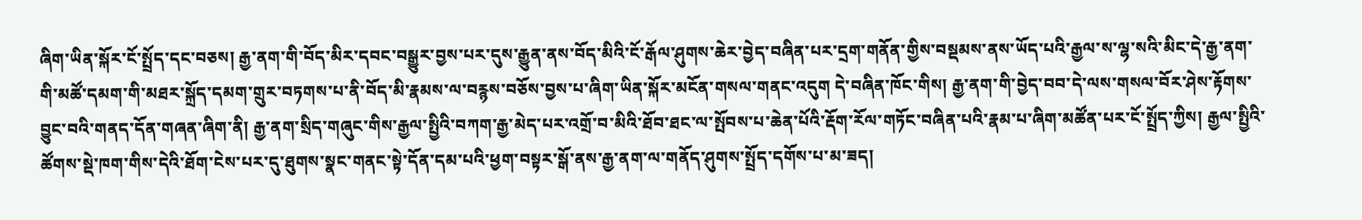ཞིག་ཡིན་སྐོར་ངོ་སྤྲོད་དང་བཅས། རྒྱ་ནག་གི་བོད་མིར་དབང་བསྒྱུར་བྱས་པར་དུས་རྒྱུན་ནས་བོད་མིའི་ངོ་རྒོལ་ཤུགས་ཆེར་བྱེད་བཞིན་པར་དྲག་གནོན་གྱིས་བསྡམས་ནས་ཡོད་པའི་རྒྱལ་ས་ལྷ་སའི་མིང་དེ་རྒྱ་ནག་གི་མཚོ་དམག་གི་མཐར་སྐྲོད་དམག་གྲུར་བཏགས་པ་ནི་བོད་མི་རྣམས་ལ་བརྙས་བཅོས་བྱས་པ་ཞིག་ཡིན་སྐོར་མངོན་གསལ་གནང་འདུག དེ་བཞིན་ཁོང་གིས། རྒྱ་ནག་གི་བྱེད་བབ་དེ་ལས་གསལ་བོར་ཤེས་རྟོགས་བྱུང་བའི་གནད་དོན་གཞན་ཞིག་ནི། རྒྱ་ནག་སྲིད་གཞུང་གིས་རྒྱལ་སྤྱིའི་བཀག་རྒྱ་མེད་པར་འགྲོ་བ་མིའི་ཐོབ་ཐང་ལ་སྤོབས་པ་ཆེན་པོའི་རྡོག་རོལ་གཏོང་བཞིན་པའི་རྣམ་པ་ཞིག་མཚོན་པར་ངོ་སྤྲོད་ཀྱིས། རྒྱལ་སྤྱིའི་ཚོགས་སྡེ་ཁག་གིས་དེའི་ཐོག་ངེས་པར་དུ་ཐུགས་སྣང་གནང་སྟེ་དོན་དམ་པའི་ཕྱག་བསྟར་སྒོ་ནས་རྒྱ་ནག་ལ་གནོད་ཤུགས་སྤྲོད་དགོས་པ་མ་ཟད།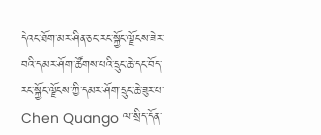དེའང་ཐོག་མར་ཤིན་ཅང་རང་སྐྱོང་ལྗོངས་ཟེར་བའི་དམར་ཤོག་ཚོགས་པའི་དྲུང་ཆེ་དང་བོད་རང་སྐྱོང་ལྗོངས་ཀྱི་དམར་ཤོག་དྲུང་ཆེ་ཟུར་པ་ Chen Quango ལ་སྲིད་དོན་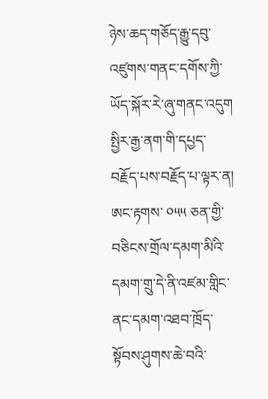ཉེས་ཆད་གཅོད་རྒྱུ་དབུ་འཛུགས་གནང་དགོས་ཀྱི་ཡོད་སྐོར་རེ་ཞུ་གནང་འདུག སྤྱིར་རྒྱ་ནག་གི་དཔྱད་བརྗོད་པས་བརྗོད་པ་ལྟར་ན། ཨང་རྟགས་ ༠༥༥ ཅན་གྱི་བཅིངས་གྲོལ་དམག་མིའི་དམག་གྲུ་དེ་ནི་འཛམ་གླིང་ནང་དམག་འཐབ་ཁྲོད་སྟོབས་ཤུགས་ཆེ་བའི་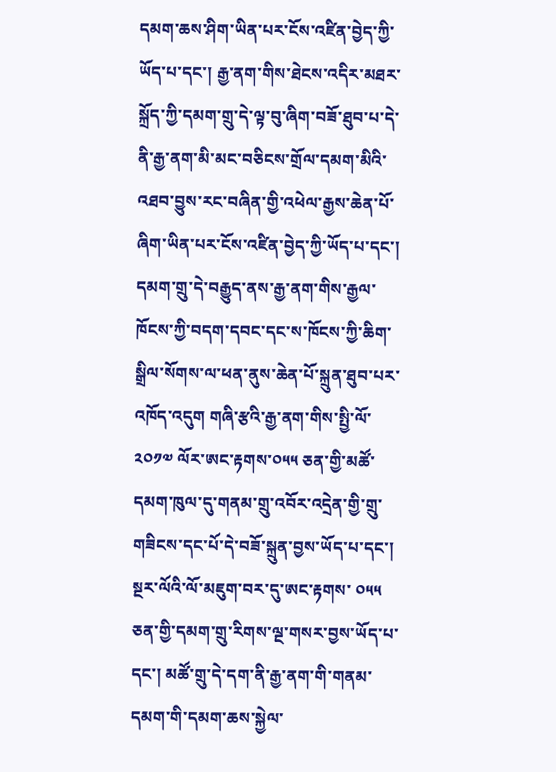དམག་ཆས་ཤིག་ཡིན་པར་ངོས་འཛིན་བྱེད་ཀྱི་ཡོད་པ་དང་། རྒྱ་ནག་གིས་ཐེངས་འདིར་མཐར་སྐྲོད་ཀྱི་དམག་གྲུ་དེ་ལྟ་བུ་ཞིག་བཟོ་ཐུབ་པ་དེ་ནི་རྒྱ་ནག་མི་མང་བཅིངས་གྲོལ་དམག་མིའི་འཐབ་བྱུས་རང་བཞིན་གྱི་འཕེལ་རྒྱས་ཆེན་པོ་ཞིག་ཡིན་པར་ངོས་འཛིན་བྱེད་ཀྱི་ཡོད་པ་དང་། དམག་གྲུ་དེ་བརྒྱུད་ནས་རྒྱ་ནག་གིས་རྒྱལ་ཁོངས་ཀྱི་བདག་དབང་དང་ས་ཁོངས་ཀྱི་ཆིག་སྒྲིལ་སོགས་ལ་ཕན་ནུས་ཆེན་པོ་སྐྲུན་ཐུབ་པར་འཁོད་འདུག གཞི་རྩའི་རྒྱ་ནག་གིས་སྤྱི་ལོ་ ༢༠༡༧ ལོར་ཨང་རྟགས་༠༥༥ ཅན་གྱི་མཚོ་དམག་ཁུལ་དུ་གནམ་གྲུ་འབོར་འདྲེན་གྱི་གྲུ་གཟིངས་དང་པོ་དེ་བཟོ་སྐྲུན་བྱས་ཡོད་པ་དང་། སྔར་ལོའི་ལོ་མཇུག་བར་དུ་ཨང་རྟགས་ ༠༥༥ ཅན་གྱི་དམག་གྲུ་རིགས་ལྔ་གསར་བྱས་ཡོད་པ་དང་། མཚོ་གྲུ་དེ་དག་ནི་རྒྱ་ནག་གི་གནམ་དམག་གི་དམག་ཆས་སྐྱེལ་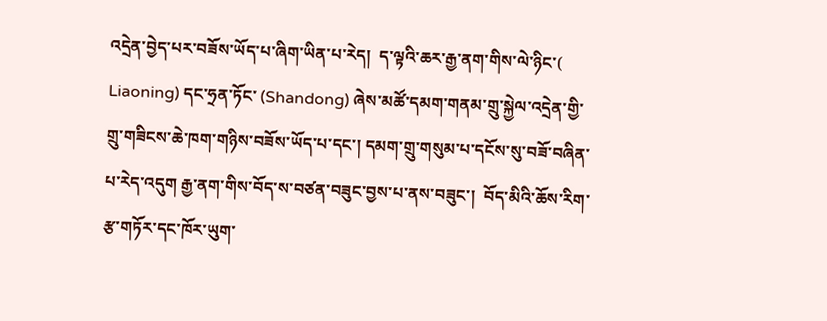འདྲེན་བྱེད་པར་བཟོས་ཡོད་པ་ཞིག་ཡིན་པ་རེད།  ད་ལྟའི་ཆར་རྒྱ་ནག་གིས་ལེ་ཉིང་( Liaoning) དང་ཧྲན་ཏོང་ (Shandong) ཞེས་མཚོ་དམག་གནམ་གྲུ་སྐྱེལ་འདྲེན་གྱི་གྲུ་གཟིངས་ཆེ་ཁག་གཉིས་བཟོས་ཡོད་པ་དང་། དམག་གྲུ་གསུམ་པ་དངོས་སུ་བཟོ་བཞིན་པ་རེད་འདུག རྒྱ་ནག་གིས་བོད་ས་བཙན་བཟུང་བྱས་པ་ནས་བཟུང་།  བོད་མིའི་ཆོས་རིག་རྩ་གཏོར་དང་ཁོར་ཡུག་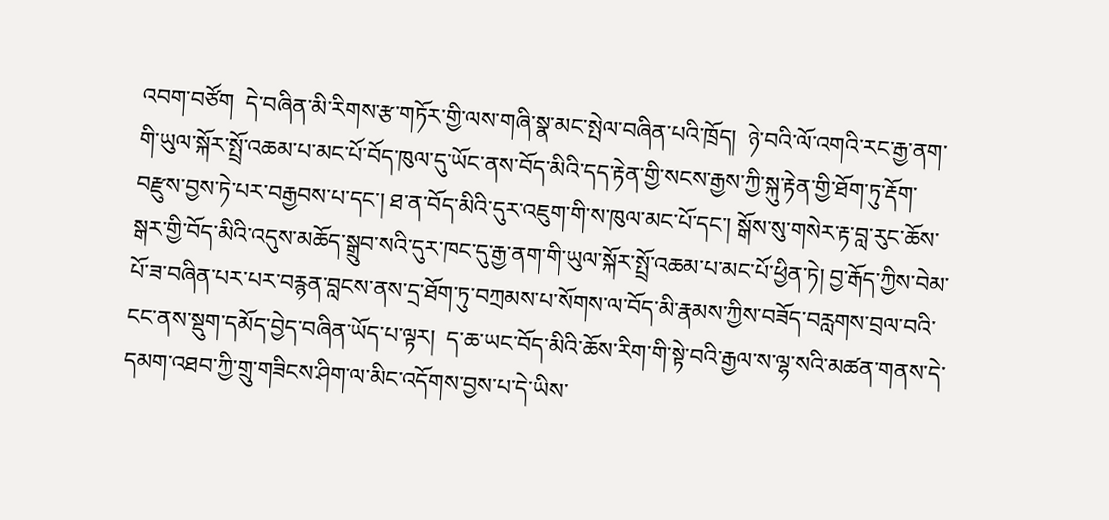འབག་བཙོག  དེ་བཞིན་མི་རིགས་རྩ་གཏོར་གྱི་ལས་གཞི་སྣ་མང་སྤེལ་བཞིན་པའི་ཁྲོད།  ཉེ་བའི་ལོ་འགའི་རང་རྒྱ་ནག་གི་ཡུལ་སྐོར་སྤྲོ་འཆམ་པ་མང་པོ་བོད་ཁུལ་དུ་ཡོང་ནས་བོད་མིའི་དད་རྟེན་གྱི་སངས་རྒྱས་ཀྱི་སྐུ་རྟེན་གྱི་ཐོག་ཏུ་རྡོག་བརྫུས་བྱས་ཏེ་པར་བརྒྱབས་པ་དང་། ཐ་ན་བོད་མིའི་དུར་འཇུག་གི་ས་ཁུལ་མང་པོ་དང་། སྒོས་སུ་གསེར་རྟ་བླ་རུང་ཆོས་སྒར་གྱི་བོད་མིའི་འདུས་མཆོད་སྒྲུབ་སའི་དུར་ཁང་དུ་རྒྱ་ནག་གི་ཡུལ་སྐོར་སྤྲོ་འཆམ་པ་མང་པོ་ཕྱིན་ཏེ། བྱ་རྒོད་ཀྱིས་བེམ་པོ་ཟ་བཞིན་པར་པར་བརྙན་བླངས་ནས་དྲ་ཐོག་ཏུ་བཀྲམས་པ་སོགས་ལ་བོད་མི་རྣམས་ཀྱིས་བཟོད་བརླགས་བྲལ་བའི་ངང་ནས་སྡུག་དམོད་བྱེད་བཞིན་ཡོད་པ་ལྟར།  ད་ཆ་ཡང་བོད་མིའི་ཆོས་རིག་གི་སྟེ་བའི་རྒྱལ་ས་ལྷ་སའི་མཚན་གནས་དེ་དམག་འཐབ་ཀྱི་གྲུ་གཟིངས་ཤིག་ལ་མིང་འདོགས་བྱས་པ་དེ་ཡིས་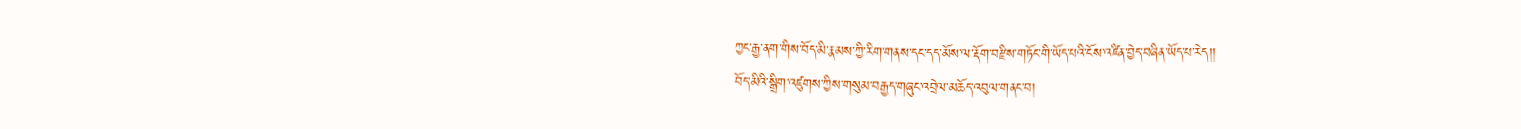ཀྱང་རྒྱ་ནག་གིས་བོད་མི་རྣམས་ཀྱི་རིག་གནས་དང་དད་མོས་ལ་རྡོག་བརྫིས་གཏོང་གི་ཡོད་པའི་ངོས་འཛིན་བྱེད་བཞིན་ཡོད་པ་རེད།།
བོད་མིའི་སྒྲིག་འཛུགས་ཀྱིས་གསུམ་བརྒྱད་གཞུང་འབྲེལ་མཆོད་འབུལ་གནང་བ།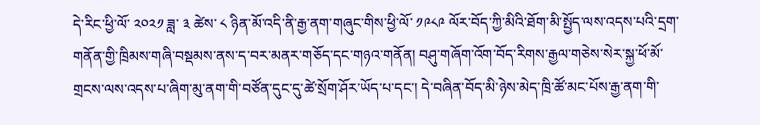དེ་རིང་ཕྱི་ལོ་ ༢༠༢༡ ཟླ་ ༣ ཚེས་ ༨ ཉིན་མོ་འདི་ནི་རྒྱ་ནག་གཞུང་གིས་ཕྱི་ལོ་ ༡༩༨༩ ལོར་བོད་ཀྱི་མིའི་ཐོག་མི་སྤྱོད་ལས་འདས་པའི་དྲག་གནོན་གྱི་ཁྲིམས་གཞི་བསྡམས་ནས་ད་བར་མནར་གཅོད་དང་གཉའ་གནོན། བཤུ་གཞོག་འོག་བོད་རིགས་རྒྱལ་གཅེས་སེར་སྐྱ་ཕོ་མོ་གྲངས་ལས་འདས་པ་ཞིག་མུ་ནག་གི་བཙོན་དུང་དུ་ཚེ་སྲོག་ཤོར་ཡོད་པ་དང་། དེ་བཞིན་བོད་མི་ཉེས་མེད་ཁྲི་ཚོ་མང་པོས་རྒྱ་ནག་གི་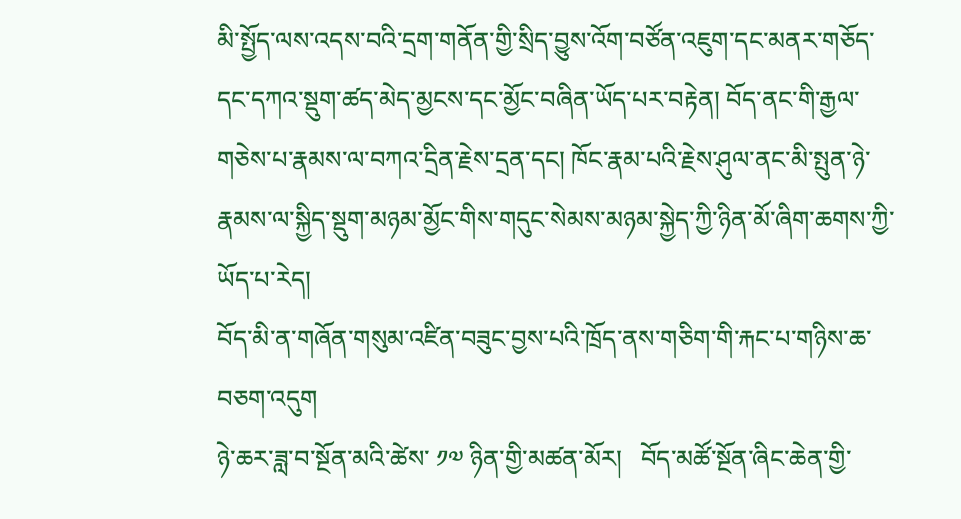མི་སྤྱོད་ལས་འདས་བའི་དྲག་གནོན་གྱི་སྲིད་བྱུས་འོག་བཙོན་འཇུག་དང་མནར་གཅོད་དང་དཀའ་སྡུག་ཚད་མེད་མྱངས་དང་མྱོང་བཞིན་ཡོད་པར་བརྟེན། བོད་ནང་གི་རྒྱལ་གཅེས་པ་རྣམས་ལ་བཀའ་དྲིན་རྗེས་དྲན་དང། ཁོང་རྣམ་པའི་རྗེས་ཤུལ་ནང་མི་སྤུན་ཉེ་རྣམས་ལ་སྐྱིད་སྡུག་མཉམ་མྱོང་གིས་གདུང་སེམས་མཉམ་སྐྱེད་ཀྱི་ཉིན་མོ་ཞིག་ཆགས་ཀྱི་ཡོད་པ་རེད།
བོད་མི་ན་གཞོན་གསུམ་འཛིན་བཟུང་བྱས་པའི་ཁྲོད་ནས་གཅིག་གི་རྐང་པ་གཉིས་ཆ་བཅག་འདུག
ཉེ་ཆར་ཟླ་བ་སྔོན་མའི་ཚེས་ ༡༧ ཉིན་གྱི་མཚན་མོར།   བོད་མཚོ་སྔོན་ཞིང་ཆེན་གྱི་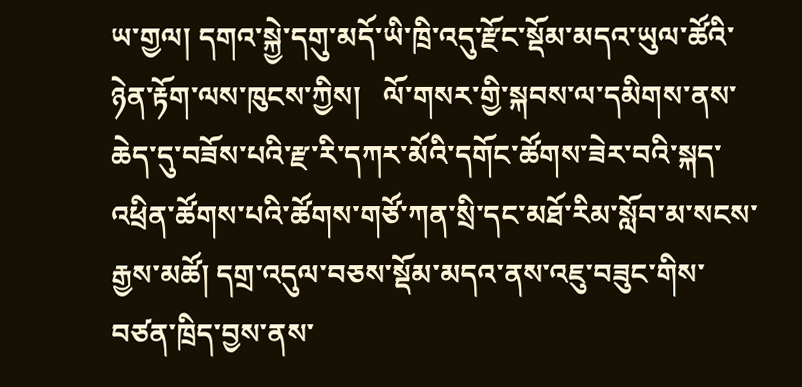ཡ་གྱལ། དགའ་སྐྱེ་དགུ་མདོ་ཡི་ཁྲི་འདུ་རྫོང་སྡོམ་མདའ་ཡུལ་ཚོའི་ཉེན་རྟོག་ལས་ཁུངས་ཀྱིས།   ལོ་གསར་གྱི་སྐབས་ལ་དམིགས་ནས་ཆེད་དུ་བཟོས་པའི་རྫ་རི་དཀར་མོའི་དགོང་ཚོགས་ཟེར་བའི་སྐད་འཕྲིན་ཚོགས་པའི་ཚོགས་གཙོ་ཀན་སྲི་དང་མཐོ་རིམ་སློབ་མ་སངས་རྒྱས་མཚོ། དགྲ་འདུལ་བཅས་སྡོམ་མདའ་ནས་འཇུ་བཟུང་གིས་བཙན་ཁྲིད་བྱས་ནས་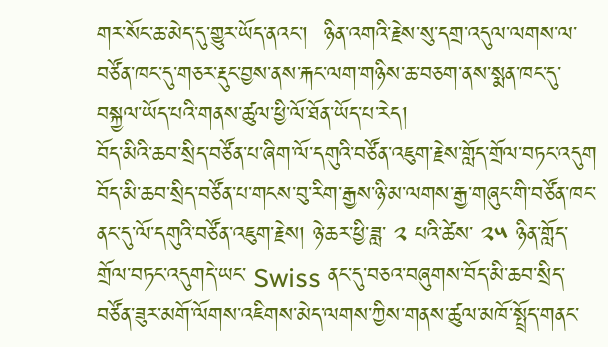གར་སོང་ཆ་མེད་དུ་གྱུར་ཡོད་ནའང་།  ཉིན་འགའི་རྗེས་སུ་དགྲ་འདུལ་ལགས་ལ་བཙོན་ཁང་དུ་གཅར་རྡུང་བྱས་ནས་རྐང་ལག་གཉིས་ཆ་བཅག་ནས་སྨན་ཁང་དུ་བསྐྱལ་ཡོད་པའི་གནས་ཚུལ་ཕྱི་ལོ་ཐོན་ཡོད་པ་རེད།
བོད་མིའི་ཆབ་སྲིད་བཙོན་པ་ཞིག་ལོ་དགུའི་བཙོན་འཇུག་རྗེས་གློད་གྲོལ་བཏང་འདུག
བོད་མི་ཆབ་སྲིད་བཙོན་པ་གངས་བུ་རིག་རྒྱས་ཉི་མ་ལགས་རྒྱ་གཞུང་གི་བཙོན་ཁང་ནང་དུ་ལོ་དགུའི་བཙོན་འཇུག་རྗེས། ཉེ་ཆར་ཕྱི་ཟླ་ ༢ པའི་ཚེས་ ༢༥ ཉིན་གློད་གྲོལ་བཏང་འདུགདེ་ཡང་ Swiss ནང་དུ་བཅའ་བཞུགས་བོད་མི་ཆབ་སྲིད་བཙོན་ཟུར་མགོ་ལོགས་འཇིགས་མེད་ལགས་ཀྱིས་གནས་ཚུལ་མཁོ་སྤྲོད་གནང་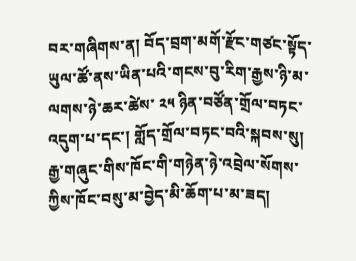བར་གཞིགས་ན། བོད་བྲག་མགོ་རྫོང་གཙང་སྟོད་ཡུལ་ཚོ་ནས་ཡིན་པའི་གངས་བུ་རིག་རྒྱས་ཉི་མ་ལགས་ཉེ་ཆར་ཚེས་ ༢༥ ཉིན་བཙོན་གྲོལ་བཏང་འདུག་པ་དང་། གློད་གྲོལ་བཏང་བའི་སྐབས་སུ། རྒྱ་གཞུང་གིས་ཁོང་གི་གཉེན་ཉེ་འབྲེལ་སོགས་ཀྱིས་ཁོང་བསུ་མ་བྱེད་མི་ཆོག་པ་མ་ཟད།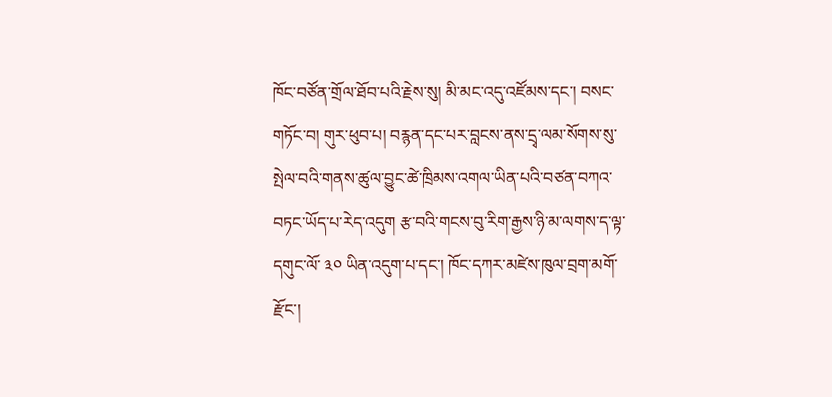ཁོང་བཙོན་གྲོལ་ཐོབ་པའི་རྗེས་སུ། མི་མང་འདུ་འཛོམས་དང་། བསང་གཏོང་བ། གུར་ཕུབ་པ། བརྙན་དང་པར་བླངས་ནས་དྲྭ་ལམ་སོགས་སུ་སྤེལ་བའི་གནས་ཚུལ་བྱུང་ཚེ་ཁྲིམས་འགལ་ཡིན་པའི་བཙན་བཀའ་བཏང་ཡོད་པ་རེད་འདུག རྩ་བའི་གངས་བུ་རིག་རྒྱས་ཉི་མ་ལགས་ད་ལྟ་དགུང་ལོ་ ༣༠ ཡིན་འདུག་པ་དང་། ཁོང་དཀར་མཛེས་ཁུལ་བྲག་མགོ་རྫོང་།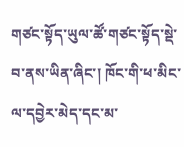གཙང་སྟོད་ཡུལ་ཚོ་གཙང་སྟོད་སྡེ་བ་ནས་ཡིན་ཞིང་། ཁོང་གི་ཕ་མིང་ལ་དབྱེར་མེད་དང་མ་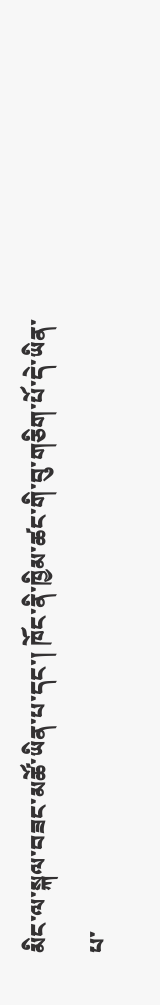མིང་ལ་སྐལ་བཟང་མཚོ་ཡིན་པ་དང་། ཁོང་ནི་ཁྱིམ་ཚང་གི་བུ་གཅིག་པོ་དེ་ཡིན་པ་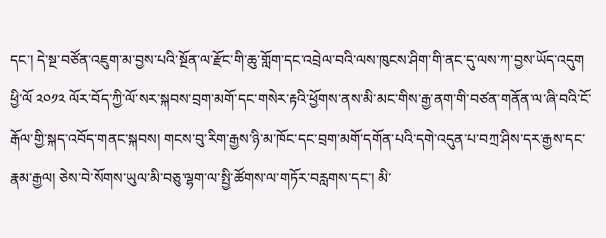དང་། དེ་སྔ་བཙོན་འཇུག་མ་བྱས་པའི་སྔོན་ལ་རྫོང་གི་ཆུ་གློག་དང་འབྲེལ་བའི་ལས་ཁུངས་ཤིག་གི་ནང་དུ་ལས་ཀ་བྱས་ཡོད་འདུག   ཕྱི་ལོ ༢༠༡༢ ལོར་བོད་ཀྱི་ལོ་སར་སྐབས་བྲག་མགོ་དང་གསེར་རྟའི་ཕྱོགས་ནས་མི་མང་གིས་རྒྱ་ནག་གི་བཙན་གནོན་ལ་ཞི་བའི་ངོ་རྒོལ་གྱི་སྐད་འབོད་གནང་སྐབས། གངས་བུ་རིག་རྒྱས་ཉི་མ་ཁོང་དང་བྲག་མགོ་དགོན་པའི་དགེ་འདུན་པ་བཀྲ་ཤིས་དར་རྒྱས་དང་རྣམ་རྒྱལ། ཅེས་བེ་སོགས་ཡུལ་མི་བཅུ་ལྷག་ལ་སྤྱི་ཚོགས་ལ་གཏོར་བརླགས་དང་། མི་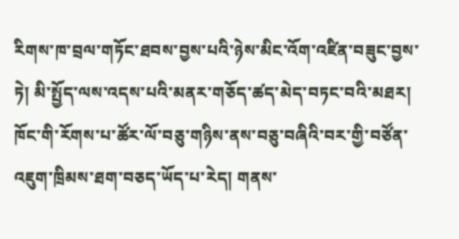རིགས་ཁ་བྲལ་གཏོང་ཐབས་བྱས་པའི་ཉེས་མིང་འོག་འཛིན་བཟུང་བྱས་ཏེ། མི་སྤྱོད་ལས་འདས་པའི་མནར་གཅོད་ཚད་མེད་བཏང་བའི་མཐར། ཁོང་གི་རོགས་པ་ཚོར་ལོ་བཅུ་གཉིས་ནས་བཅུ་བཞིའི་བར་གྱི་བཙོན་འཇུག་ཁྲིམས་ཐག་བཅད་ཡོད་པ་རེད། གནས་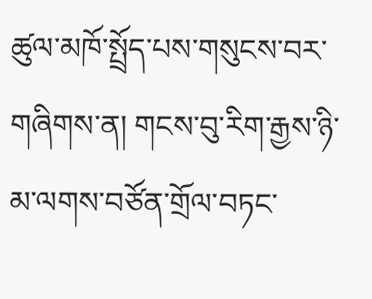ཚུལ་མཁོ་སྤྲོད་པས་གསུངས་བར་གཞིགས་ན། གངས་བུ་རིག་རྒྱས་ཉི་མ་ལགས་བཙོན་གྲོལ་བཏང་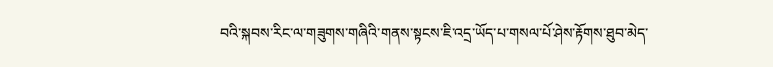བའི་སྐབས་རིང་ལ་གཟུགས་གཞིའི་གནས་སྟངས་ཇི་འདྲ་ཡོད་པ་གསལ་པོ་ཤེས་རྟོགས་ཐུབ་མེད་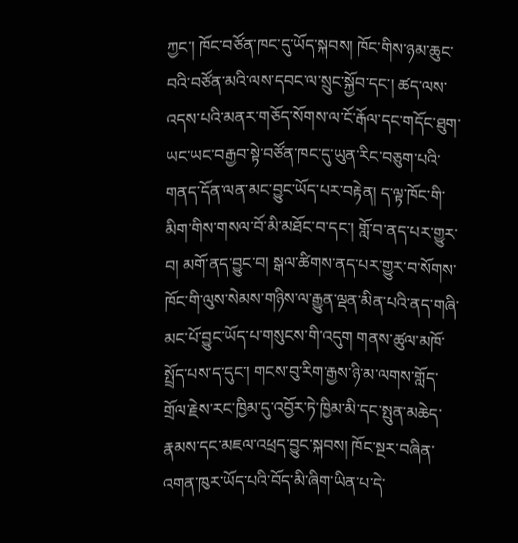ཀྱང་། ཁོང་བཙོན་ཁང་དུ་ཡོད་སྐབས། ཁོང་གིས་ཉམ་ཆུང་བའི་བཙོན་མའི་ལས་དབང་ལ་སྲུང་སྐྱོབ་དང་། ཚད་ལས་འདས་པའི་མནར་གཅོད་སོགས་ལ་ངོ་རྒོལ་དང་གདོང་ཐུག་ཡང་ཡང་བརྒྱབ་སྟེ་བཙོན་ཁང་དུ་ཡུན་རིང་བཅུག་པའི་གནད་དོན་ལན་མང་བྱུང་ཡོད་པར་བརྟེན། ད་ལྟ་ཁོང་གི་མིག་གིས་གསལ་བོ་མི་མཐོང་བ་དང་། གློ་བ་ནད་པར་གྱུར་བ། མགོ་ནད་བྱུང་བ། སྒལ་ཚིགས་ནད་པར་གྱུར་བ་སོགས་ཁོང་གི་ལུས་སེམས་གཉིས་ལ་རྒྱུན་ལྡན་མིན་པའི་ནད་གཞི་མང་པོ་བྱུང་ཡོད་པ་གསུངས་གི་འདུག གནས་ཚུལ་མཁོ་སྤྲོད་པས་ད་དུང་། གངས་བུ་རིག་རྒྱས་ཉི་མ་ལགས་གློད་གྲོལ་རྗེས་རང་ཁྱིམ་དུ་འབྱོར་ཏེ་ཁྱིམ་མི་དང་སྤུན་མཆེད་རྣམས་དང་མཇལ་འཕྲད་བྱུང་སྐབས། ཁོང་སྔར་བཞིན་འགན་ཁུར་ཡོད་པའི་བོད་མི་ཞིག་ཡིན་པ་དེ་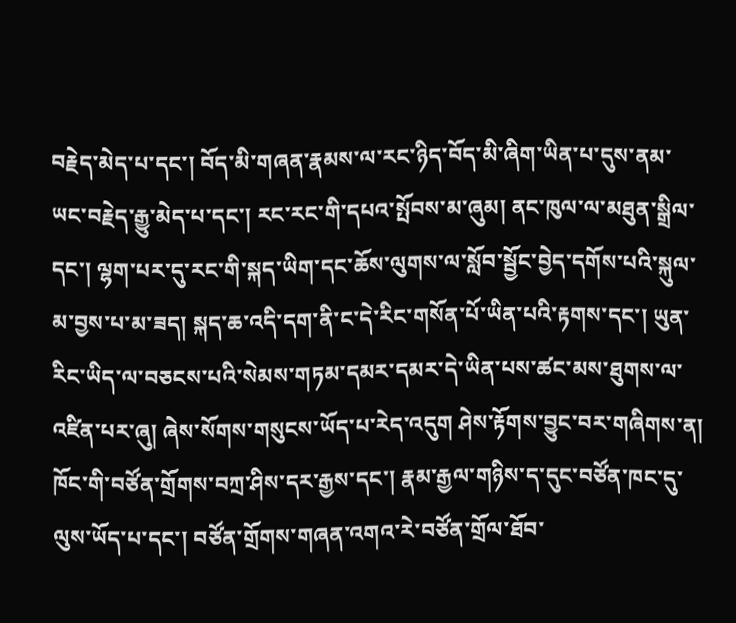བརྗེད་མེད་པ་དང་། བོད་མི་གཞན་རྣམས་ལ་རང་ཉིད་བོད་མི་ཞིག་ཡིན་པ་དུས་ནམ་ཡང་བརྗེད་རྒྱུ་མེད་པ་དང་། རང་རང་གི་དཔའ་སྤོབས་མ་ཞུམ། ནང་ཁུལ་ལ་མཐུན་སྒྲིལ་དང་། ལྷག་པར་དུ་རང་གི་སྐད་ཡིག་དང་ཆོས་ལུགས་ལ་སློབ་སྦྱོང་བྱེད་དགོས་པའི་སྐུལ་མ་བྱས་པ་མ་ཟད། སྐད་ཆ་འདི་དག་ནི་ང་དེ་རིང་གསོན་པོ་ཡིན་པའི་རྟགས་དང་། ཡུན་རིང་ཡིད་ལ་བཅངས་པའི་སེམས་གཏམ་དམར་དམར་དེ་ཡིན་པས་ཚང་མས་ཐུགས་ལ་འཛིན་པར་ཞུ། ཞེས་སོགས་གསུངས་ཡོད་པ་རེད་འདུག ཤེས་རྟོགས་བྱུང་བར་གཞིགས་ན། ཁོང་གི་བཙོན་གྲོགས་བཀྲ་ཤིས་དར་རྒྱས་དང་། རྣམ་རྒྱལ་གཉིས་ད་དུང་བཙོན་ཁང་དུ་ལུས་ཡོད་པ་དང་། བཙོན་གྲོགས་གཞན་འགའ་རེ་བཙོན་གྲོལ་ཐོབ་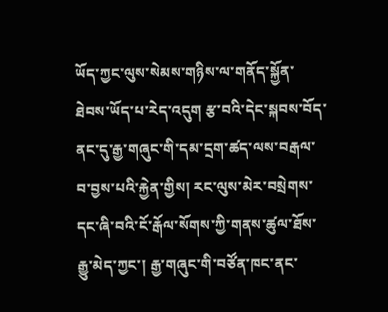ཡོད་ཀྱང་ལུས་སེམས་གཉིས་ལ་གནོད་སྐྱོན་ཐེབས་ཡོད་པ་རེད་འདུག རྩ་བའི་དེང་སྐབས་བོད་ནང་དུ་རྒྱ་གཞུང་གི་དམ་དྲག་ཚད་ལས་བརྒལ་བ་བྱས་པའི་རྐྱེན་གྱིས། རང་ལུས་མེར་བསྲེགས་དང་ཞི་བའི་ངོ་རྒོལ་སོགས་ཀྱི་གནས་ཚུལ་ཐོས་རྒྱུ་མེད་ཀྱང་། རྒྱ་གཞུང་གི་བཙོན་ཁང་ནང་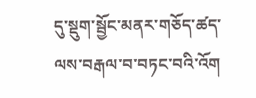དུ་སྡུག་སྦྱོང་མནར་གཅོད་ཚད་ལས་བརྒལ་བ་བཏང་བའི་འོག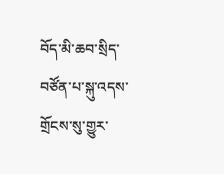བོད་མི་ཆབ་སྲིད་བཙོན་པ་སྐུ་འདས་གྲོངས་སུ་གྱུར་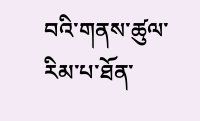བའི་གནས་ཚུལ་རིམ་པ་ཐོན་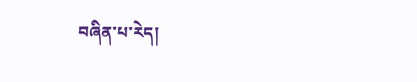བཞིན་པ་རེད།